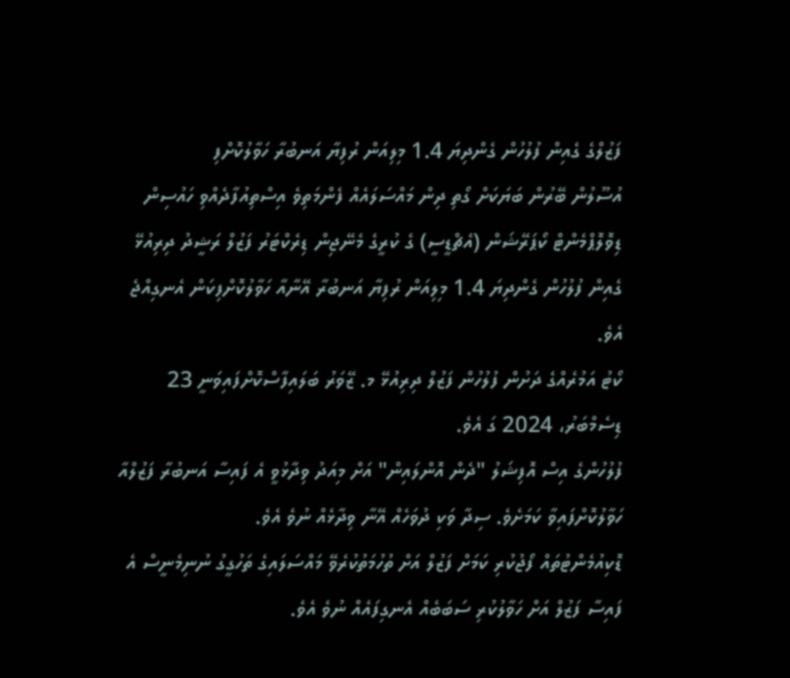ފަޒުލްގެ ގެއިން ފުލުހުން ގެންދިޔަ 1.4 މިލިއަން ރުފިޔާ އަނބުރާ ހަވާލުކޮށްފި
އުސޫލުން ބޭރުން ބަޔަކަށް ގޯތި ދިން މައްސަލައެއް ފެންމަތިވެ އިސްތިއުފާދެއްވި ހައުސިން ޑިވޮލޮޕްމެންޓް ކޯޕަރޭޝަން (އެޗްޑީސީ) ގެ ކުރީގެ މެނޭޖިން ޑިރެކްޓަރު ފަޒުލް ރަޝީދު ދިރިއުޅޭ ގެއިން ފުލުހުން ގެންދިޔަ 1.4 މިލިއަން ރުފިޔާ އަނބުރާ އޭނާއާ ހަވާލުކޮށްފިކަން އެނގިއްޖެ އެވެ.
ކޯޓު އަމުރެއްގެ ދަށުން ފުލުހުން ފަޒުލް ދިރިއުޅޭ މ. ޒޭވަރު ބަލައިފާސްކޮށްފައިވަނީ 23 ޑިސެމްބަރު، 2024 ގަ އެވެ.
ފުލުހުންގެ އިސް އޮފިޝަލު "ދެން އޮންލައިން" އަށް މިއަދު ވިދާޅުވީ އެ ފައިސާ އަނބުރާ ފަޒުލްއާ ހަވާލުކޮށްފައިވާ ކަމަށެވެ. ސިދާ ވަކި ދުވަހެއް އޭނާ ވިދާޅެއް ނުވެ އެވެ.
ޑޮކިއުމެންޓުތައް ފޯޖުކުރި ކަމަށް ފަޒުލް އަށް ތުހުމަތުކުރެވޭ މައްސަލައިގެ ތަހުގީގު ނުނިމެނީސް އެ ފައިސާ ފަޒުލް އަށް ހަވާލުކުރި ސަބަބެއް އެނގިފައެއް ނުވެ އެވެ.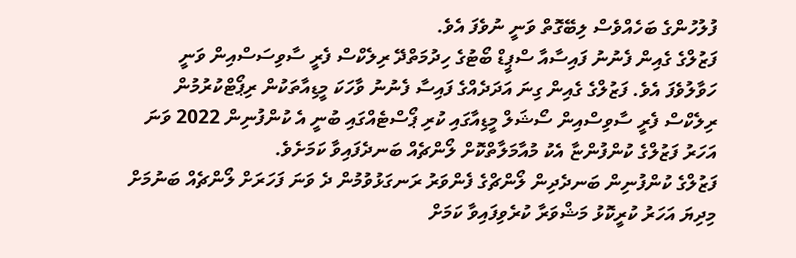ފުލުހުންގެ ބަހެއްވެސް ލިބޭގޮތް ވަނީ ނުވެފަ އެވެ.
ފަޒުލްގެ ގެއިން ފެނުނު ފައިސާއާ ސްޕީޑް ބޯޓުގެ ހިދުމަތްދޭ ރިލެކްސް ފެރީ ސާވިސަސްއިން ވަނީ ހަވާލުވެފަ އެވެ. ފަޒުލްގެ ގެއިން ގިނަ އަދަދެއްގެ ފައިސާ ފެނުނު ވާހަކަ މީޑިއާތަކުން ރިޕޯޓްކުރުމުން ރިލެކްސް ފެރީ ސާވިސްއިން ސޯޝަލް މީޑިއާގައި ކުރި ޕޯސްޓެއްގައި ބުނީ އެ ކުންފުނިން 2022 ވަނަ އަހަރު ފަޒުލްގެ ކުންފުންޏާ އެކު މުއާމަލާތްކޮށް ލޯންޗެއް ބަނދެފައިވާ ކަމަށެވެ.
ފަޒުލްގެ ކުންފުނިން ބަނދެދިން ލޯންޗްގެ ފެންވަރު ރަނގަޅުވުމުން ދެ ވަނަ ފަހަރަށް ލޯންޗެއް ބަނުމަށް މިދިޔަ އަހަރު ކުރީކޮޅު މަޝްވަރާ ކުރެވިފައިވާ ކަމަށް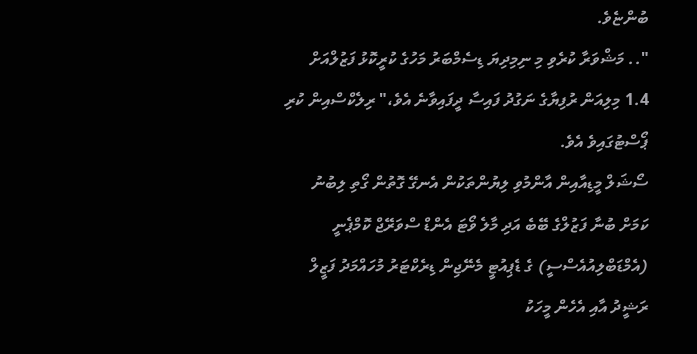ބުންޏެވެ.
".. މަޝްވަރާ ކުރެވި މި ނިމިދިޔަ ޑިސެމްބަރު މަހުގެ ކުރީކޮޅު ފަޒުލްއަށް 1.4 މިލިއަން ރުފިޔާގެ ނަގުދު ފައިސާ ދީފައިވާނެ އެވެ،" ރިލެކްސްއިން ކުރި ޕޯސްޓުގައިވެ އެވެ.
ސޯޝަލް މީޑިއާއިން އާންމުވި ލިޔުންތަކުން އެނގޭ ގޮތުން ގޯތި ލިބުނު ކަމަށް ބުނާ ފަޒުލްގެ ބޭބެ އަދި މާލެ ވޯޓަ އެންޑް ސްވަރޭޖް ކޮމްޕެނީ (އެމްޑަބްލިއުއެސްސީ) ގެ ޑެޕިއުޓީ މެނޭޖިން ޑިރެކްޓަރު މުހައްމަދު ފަޒީލް ރަޝީދު އާއި އެހެން މީހަކު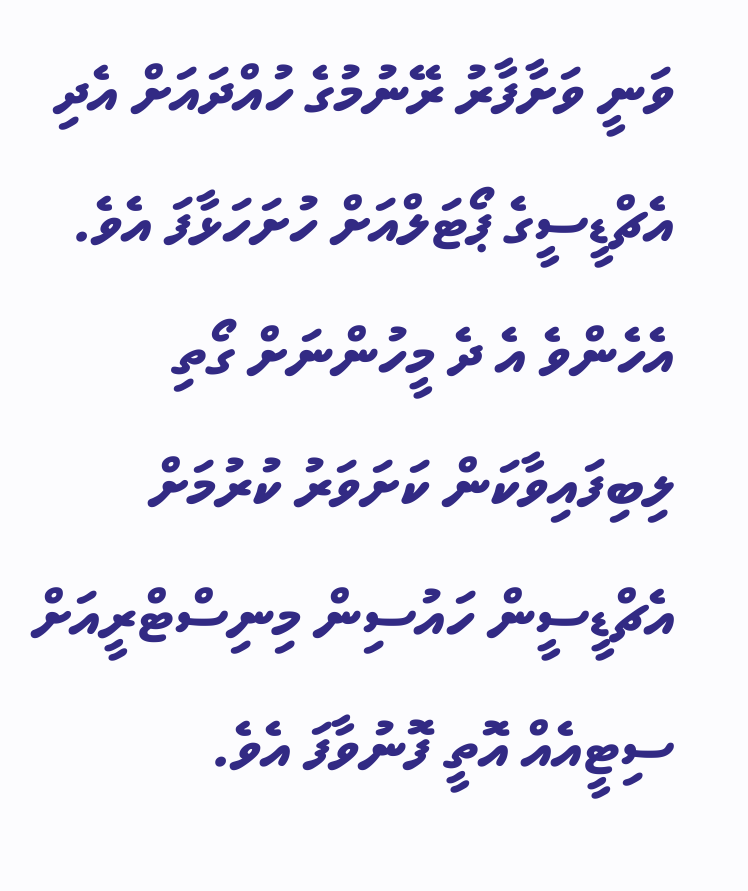ވަނީ ވަށާފާރު ރޭނުމުގެ ހުއްދައަށް އެދި އެޗްޑީސީގެ ޕޯޓަލްއަށް ހުށަހަޅާފަ އެވެ. އެހެންވެ އެ ދެ މީހުންނަށް ގޯތި ލިބިފައިވާކަން ކަށަވަރު ކުރުމަށް އެޗްޑީސީން ހައުސިން މިނިސްޓްރީއަށް ސިޓީއެއް އޮތީ ފޮނުވާފަ އެވެ.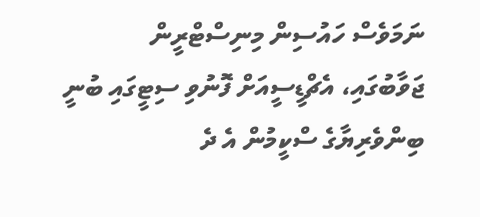ނަމަވެސް ހައުސިން މިނިސްޓްރީން ޖަވާބުގައި، އެޗްޑީސީއަށް ފޮނުވި ސިޓީގައި ބުނީ ބިންވެރިޔާގެ ސްކީމުން އެ ދެ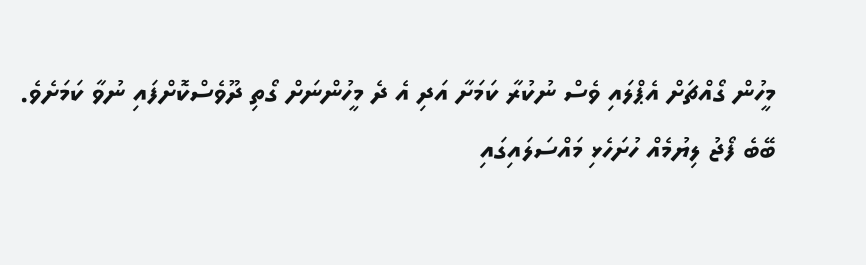މީހުން ގޯއްޗަށް އެޕްލައި ވެސް ނުކުރާ ކަމަށާ އަދި އެ ދެ މީހުންނަށް ގޯތި ދޫވެސްކޮށްފައި ނުވާ ކަމަށެވެ.
ބޭބެ ފޯޖު ލިޔުމެއް ހުށަހެޅި މައްސަލައިގައި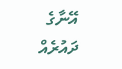އޭނާގެ ދައުރެއް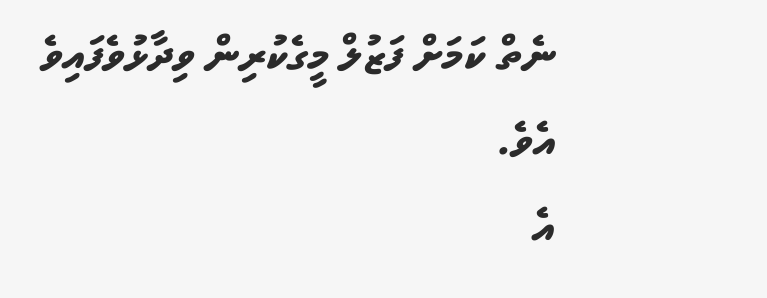ނެތް ކަމަށް ފަޒުލް މީގެކުރިން ވިދާޅުވެފައިވެ އެވެ.
އެ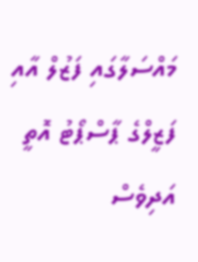މައްސަލާގައި ފަޒުލް އާއި ފަޒީލްގެ ޕާސްޕޯޓު އޮތީ އަދިވެސް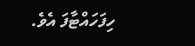ހިފަހައްޓާފަ އެވެ.